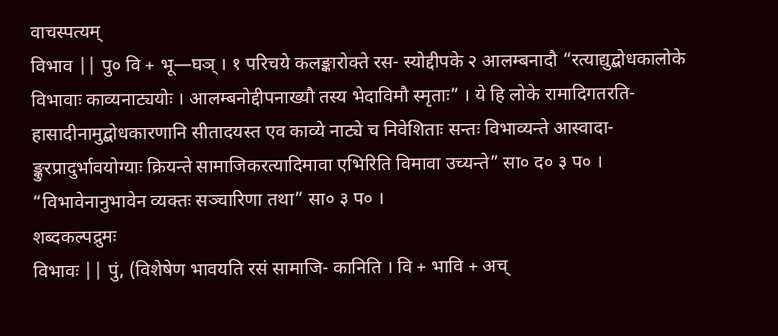वाचस्पत्यम्
विभाव || पु० वि + भू—घञ् । १ परिचये कलङ्कारोक्ते रस- स्योद्दीपके २ आलम्बनादौ “रत्याद्युद्बोधकालोके विभावाः काव्यनाट्ययोः । आलम्बनोद्दीपनाख्यौ तस्य भेदाविमौ स्मृताः” । ये हि लोके रामादिगतरति- हासादीनामुद्बोधकारणानि सीतादयस्त एव काव्ये नाट्ये च निवेशिताः सन्तः विभाव्यन्ते आस्वादा- ङ्कुरप्रादुर्भावयोग्याः क्रियन्ते सामाजिकरत्यादिमावा एभिरिति विमावा उच्यन्ते” सा० द० ३ प० । “विभावेनानुभावेन व्यक्तः सञ्चारिणा तथा” सा० ३ प० ।
शब्दकल्पद्रुमः
विभावः || पुं, (विशेषेण भावयति रसं सामाजि- कानिति । वि + भावि + अच्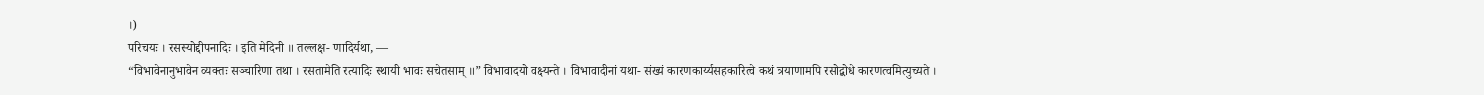।)
परिचयः । रसस्योद्दीपनादिः । इति मेदिनी ॥ तल्लक्ष- णादिर्यथा, —
“विभावेनानुभावेन व्यक्तः सञ्चारिणा तथा । रसतामेति रत्यादिः स्थायी भावः सचेतसाम् ॥” विभावादयो वक्ष्यन्ते । विभावादीनां यथा- संख्यं कारणकार्य्यसहकारित्वे कथं त्रयाणामपि रसोद्बोधे कारणत्वमित्युच्यते ।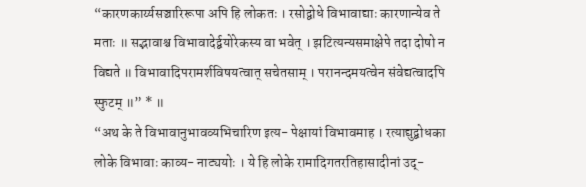“कारणकार्य्यसञ्चारिरूपा अपि हि लोकतः । रसोद्वोधे विभावाद्याः कारणान्येव ते मताः ॥ सद्भावाश्च विभावादेर्द्बयोरेकस्य वा भवेत् । झटित्यन्यसमाक्षेपे तदा दोषो न विद्यते ॥ विभावादिपरामर्शविषयत्वात् सचेतसाम् । परानन्दमयत्वेन संवेद्यत्वादपि स्फुटम् ॥” * ॥
“अथ के ते विभावानुभावव्यभिचारिण इत्य- पेक्षायां विभावमाह । रत्याद्युद्बोधका लोके विभावाः काव्य- नाट्ययोः । ये हि लोके रामादिगतरतिहासादीनां उद्-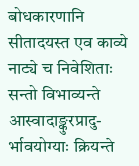बोधकारणानि सीतादयस्त एव काव्ये नाट्ये च निवेशिताः सन्तो विभाव्यन्ते आस्वादाङ्कुरप्रादु- र्भावयोग्याः क्रियन्ते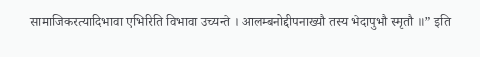सामाजिकरत्यादिभावा एभिरिति विभावा उच्यन्ते । आलम्बनोद्दीपनाख्यौ तस्य भेदापुभौ स्मृतौ ॥” इति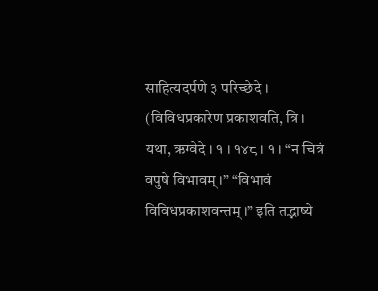साहित्यदर्पणे ३ परिच्छेदे । (विविधप्रकारेण प्रकाशवति, त्रि । यथा, ऋग्वेदे । १ । १४८ । १ । “न चित्रं वपुषे विभावम् ।” “विभावं विविधप्रकाशवन्तम् ।” इति तद्भाष्ये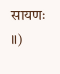सायणः ॥)